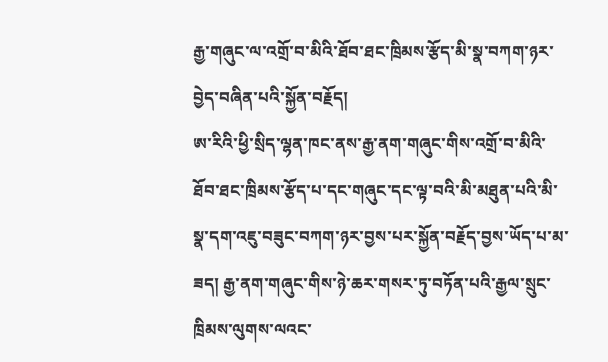རྒྱ་གཞུང་ལ་འགྲོ་བ་མིའི་ཐོབ་ཐང་ཁྲིམས་རྩོད་མི་སྣ་བཀག་ཉར་བྱེད་བཞིན་པའི་སྐྱོན་བརྗོད།
ཨ་རིའི་ཕྱི་སྲིད་ལྷན་ཁང་ནས་རྒྱ་ནག་གཞུང་གིས་འགྲོ་བ་མིའི་ཐོབ་ཐང་ཁྲིམས་རྩོད་པ་དང་གཞུང་དང་ལྟ་བའི་མི་མཐུན་པའི་མི་སྣ་དག་འཇུ་བཟུང་བཀག་ཉར་བྱས་པར་སྐྱོན་བརྗོད་བྱས་ཡོད་པ་མ་ཟད། རྒྱ་ནག་གཞུང་གིས་ཉེ་ཆར་གསར་ཏུ་བཏོན་པའི་རྒྱལ་སྲུང་ཁྲིམས་ལུགས་ལའང་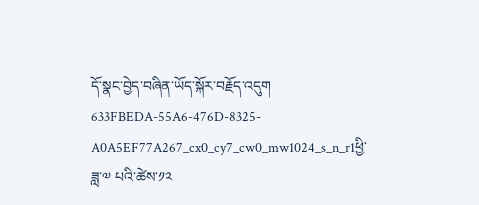དོ་སྣང་བྱེད་བཞིན་ཡོད་སྐོར་བརྗོད་འདུག
633FBEDA-55A6-476D-8325-A0A5EF77A267_cx0_cy7_cw0_mw1024_s_n_r1ཕྱི་ཟླ་༧ པའི་ཚེས་༡༢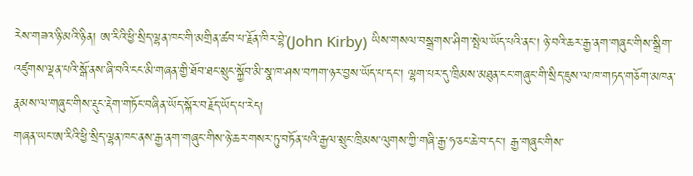རེས་གཟའ་ཉི་མའི་ཉིན། ཨ་རིའི་ཕྱི་སྲིད་ལྷན་ཁང་གི་མགྲིན་ཚབ་པ་རྗོན་ཁིར་བྷེ་(John Kirby) ཡིས་གསལ་བསྒྲགས་ཤིག་སྤེལ་ཡོད་པའི་ནང་། ཉེ་བའི་ཆར་རྒྱ་ནག་གཞུང་གིས་སྒྲིག་འཛུགས་ལྡན་པའི་སྒོ་ནས་ཞི་བའི་ངང་མི་གཞན་གྱི་ཐོབ་ཐང་སྲུང་སྐྱོབ་མི་སྣ་ཁ་ཤས་བཀག་ཉར་བྱས་ཡོད་པ་དང་། ལྷག་པར་དུ་ཁྲིམས་མཐུན་ངང་གཞུང་གི་སྲིད་ཇུས་ལ་ཁ་གཏད་གཅོག་མཁན་རྣམས་ལ་གཞུང་གིས་རྡུང་རྡེག་གཏོང་བཞིན་ཡོད་སྐོར་བརྗོད་ཡོད་པ་རེད།
གཞན་ཡང་ཨ་རིའི་ཕྱི་སྲིད་ལྷན་ཁང་ནས་རྒྱ་ནག་གཞུང་གིས་ཉེ་ཆར་གསར་ཏུ་བཏོན་པའི་རྒྱལ་སྲུང་ཁྲིམས་ལུགས་ཀྱི་གཞི་རྒྱ་ཧ་ཅང་ཆེ་བ་དང་། རྒྱ་གཞུང་གིས་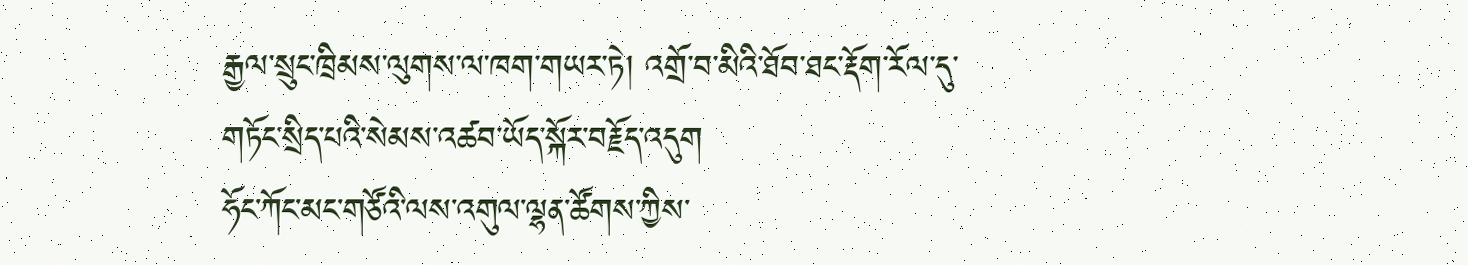རྒྱལ་སྲུང་ཁྲིམས་ལུགས་ལ་ཁག་གཡར་ཏེ། འགྲོ་བ་མིའི་ཐོབ་ཐང་རྡོག་རོལ་དུ་གཏོང་སྲིད་པའི་སེམས་འཚབ་ཡོད་སྐོར་བརྗོད་འདུག
ཧོང་ཀོང་མང་གཙོའི་ལས་འགུལ་ལྷན་ཚོགས་ཀྱིས་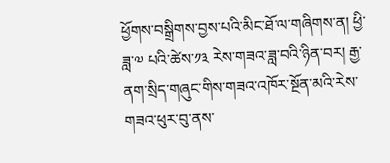ཕྱོགས་བསྒྲིགས་བྱས་པའི་མིང་ཐོ་ལ་གཞིགས་ན། ཕྱི་ཟླ་༧ པའི་ཚེས་༡༣ རེས་གཟའ་ཟླ་བའི་ཉིན་བར། རྒྱ་ནག་སྲིད་གཞུང་གིས་གཟའ་འཁོར་སྔོན་མའི་རེས་གཟའ་ཕུར་བུ་ནས་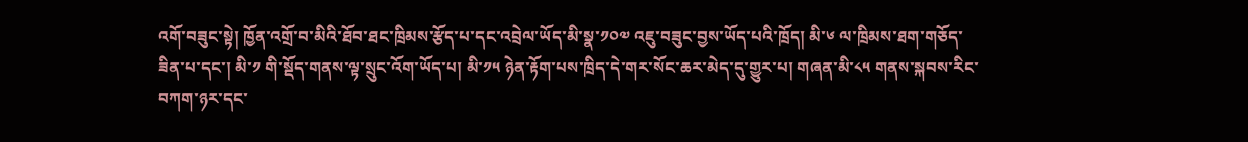འགོ་བཟུང་སྟེ། ཁྱོན་འགྲོ་བ་མིའི་ཐོབ་ཐང་ཁྲིམས་རྩོད་པ་དང་འབྲེལ་ཡོད་མི་སྣ་༡༠༧ འཇུ་བཟུང་བྱས་ཡོད་པའི་ཁྲོད། མི་༦ ལ་ཁྲིམས་ཐག་གཅོད་ཟིན་པ་དང་། མི་༡ གི་སྡོད་གནས་ལྟ་སྲུང་འོག་ཡོད་པ། མི་༡༥ ཉེན་རྟོག་པས་ཁྲིད་དེ་གར་སོང་ཆར་མེད་དུ་གྱུར་པ། གཞན་མི་༨༥ གནས་སྐབས་རིང་བཀག་ཉར་དང་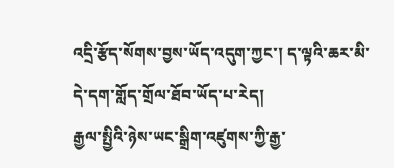འདྲི་རྩོད་སོགས་བྱས་ཡོད་འདུག་ཀྱང་། ད་ལྟའི་ཆར་མི་དེ་དག་གློད་གྲོལ་ཐོབ་ཡོད་པ་རེད།
རྒྱལ་སྤྱིའི་ཉེས་ཡང་སྒྲིག་འཛུགས་ཀྱི་རྒྱ་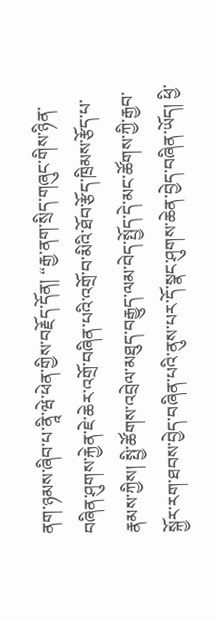ནག་ཉམས་ཞིབ་པ་ནཱི་ཝེ་ཕེན་གྱིས་བརྗོད་དོན། “རྒྱ་ནག་སྲིད་གཞུང་གིས་ཉིན་བཞིན་ཤུགས་རྐྱེན་ཇེ་ཆེར་འགྲོ་བཞིན་པའི་འགྲོ་བ་མིའི་ཐོབ་རྩོད་ཁྲིམས་རྩོད་པ་རྣམས་ཀྱིས། སྤྱི་ཚོགས་འབྲེལ་མཐུད་བརྒྱུད་ལམ་བེད་སྤྱོད་དེ་མང་ཚོགས་ཀྱི་རྒྱབ་སྐྱོར་རག་ཐབས་བྱེད་བཞིན་པའི་ནུས་པར་དོ་སྣང་ཤུགས་ཆེན་བྱེད་བཞིན་ཡོད། ཕྱི་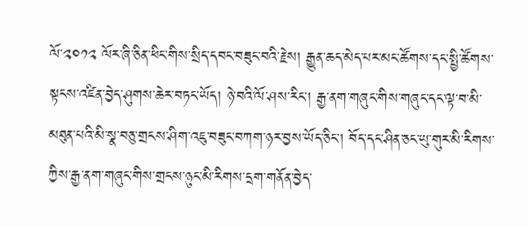ལོ་༢༠༡༢ ལོར་ཞི་ཅིན་ཕིང་གིས་སྲིད་དབང་བཟུང་བའི་རྗེས། རྒྱུན་ཆད་མེད་པར་མང་ཚོགས་དང་སྤྱི་ཚོགས་སྟངས་འཛིན་བྱེད་ཤུགས་ཆེར་བཏང་ཡོད། ཉེ་བའི་ལོ་ཤས་རིང་། རྒྱ་ནག་གཞུང་གིས་གཞུང་དང་ལྟ་བ་མི་མཐུན་པའི་མི་སྣ་བཅུ་གྲངས་ཤིག་འཇུ་བཟུང་བཀག་ཉར་བྱས་ཡོད་ཅིང་། བོད་དང་ཤིན་ཅང་ཡུ་གུར་མི་རིགས་ཀྱིས་རྒྱ་ནག་གཞུང་གིས་གྲངས་ཉུང་མི་རིགས་དྲག་གནོན་བྱེད་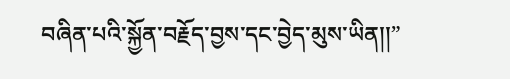བཞིན་པའི་སྐྱོན་བརྗོད་བྱས་དང་བྱེད་མུས་ཡིན།།”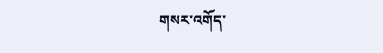གསར་འགོད་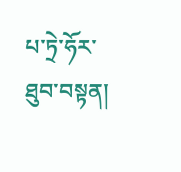པ་ཏྲེ་ཧོར་ཐུབ་བསྟན།